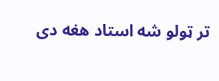تر ټولو شه استاد هغه دى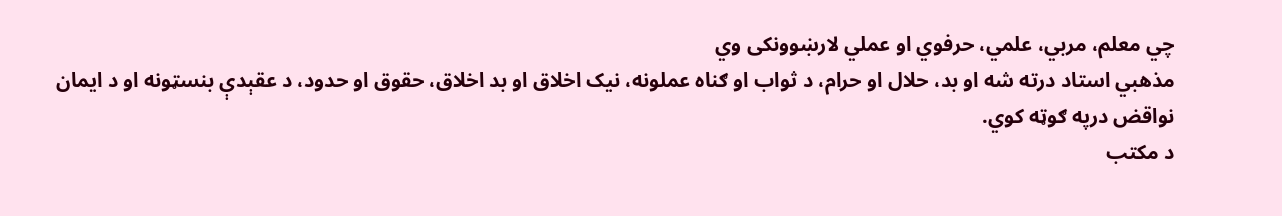چي معلم، مربي، علمي، حرفوي او عملي لارښوونکى وي
مذهبي استاد درته شه او بد، حلال او حرام، د ثواب او ګناه عملونه، نيک اخلاق او بد اخلاق، حقوق او حدود، د عقېدې بنسټونه او د ايمان نواقض درپه ګوټه کوي.
د مکتب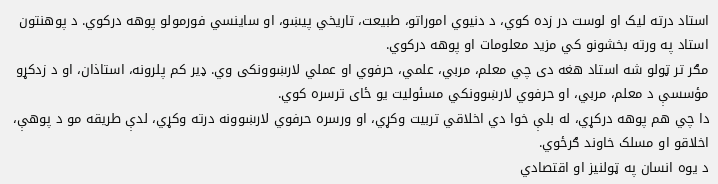استاد درته ليک او لوست در زده کوي، د دنيوي اموراتو، طبيعت، تاريخي پيښو، او ساينسي فورمولو پوهه درکوي. د پوهنتون استاد په ورته بخشونو کي مزيد معلومات او پوهه درکوي.
مګر تر ټولو شه استاد هغه دى چي معلم، مربي، علمي، حرفوي او عملي لارښوونکى وي. ډير کم پلرونه، استاذان، او د زدکړو مؤسسې د معلم، مربي، او حرفوي لارښوونکي مسئوليت يو ځاى ترسره کوي.
دا چي هم پوهه درکړي، له بلې خوا دي اخلاقي تربيت وکړي، او ورسره حرفوي لارښوونه درته وکړي، لدې طريقه مو د پوهې، اخلاقو او مسلک خاوند ګرځوي.
د يوه انسان په ټولنيز او اقتصادي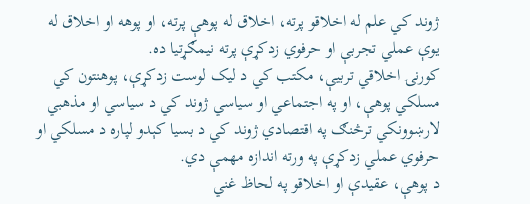ژوند کي علم له اخلاقو پرته، اخلاق له پوهې پرته، او پوهه او اخلاق له يوې عملي تجربې او حرفوي زدکړې پرته نيمګړتيا ده.
کورنۍ اخلاقي تربيې، مکتب کي د ليک لوست زدکړې، پوهنتون کي مسلکي پوهې، او په اجتماعي او سياسي ژوند کي د سياسي او مذهبي لارښوونکي ترڅنګ په اقتصادي ژوند کي د بسيا کېدو لپاره د مسلکي او حرفوي عملي زدکړې په ورته اندازه مهمې دي.
د پوهې، عقيدې او اخلاقو په لحاظ غني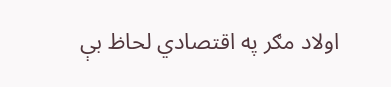اولاد مګر په اقتصادي لحاظ بې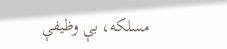مسلکه، بې وظيفې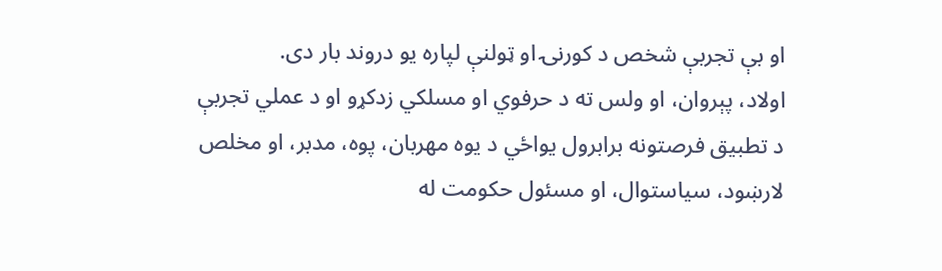او بې تجربې شخص د کورنۍ او ټولنې لپاره يو دروند بار دى.
اولاد، پېروان، او ولس ته د حرفوي او مسلکي زدکړو او د عملي تجربې د تطبيق فرصتونه برابرول يواځي د يوه مهربان، پوه، مدبر، او مخلص لارښود، سياستوال، او مسئول حکومت له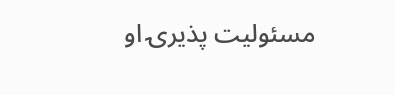مسئوليت پذيرۍ او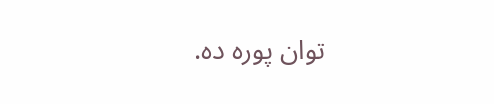توان پوره ده.